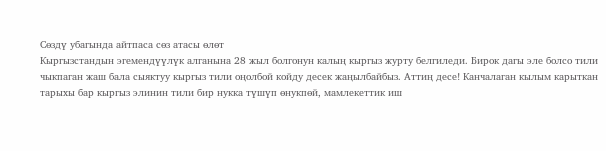Сөздү убагында айтпаса сөз атасы өлөт
Кыргызстандын эгемендүүлүк алганына 28 жыл болгонун калың кыргыз журту белгиледи. Бирок дагы эле болсо тили чыкпаган жаш бала сыяктуу кыргыз тили оңолбой койду десек жаңылбайбыз. Аттиң десе! Канчалаган кылым карыткан тарыхы бар кыргыз элинин тили бир нукка түшүп өнукпөй, мамлекеттик иш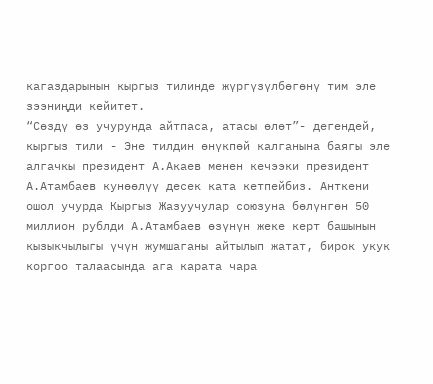кагаздарынын кыргыз тилинде жүргүзүлбөгөнү тим эле зээниңди кейитет.
“Сөздү өз учурунда айтпаса, атасы өлөт”- дегендей, кыргыз тили - Эне тилдин өнүкпөй калганына баягы эле алгачкы президент А.Акаев менен кечээки президент А.Атамбаев кунөөлүү десек ката кетпейбиз. Анткени ошол учурда Кыргыз Жазуучулар союзуна бөлүнгөн 50 миллион рублди А.Атамбаев өзүнүн жеке керт башынын кызыкчылыгы үчүн жумшаганы айтылып жатат, бирок укук коргоо талаасында ага карата чара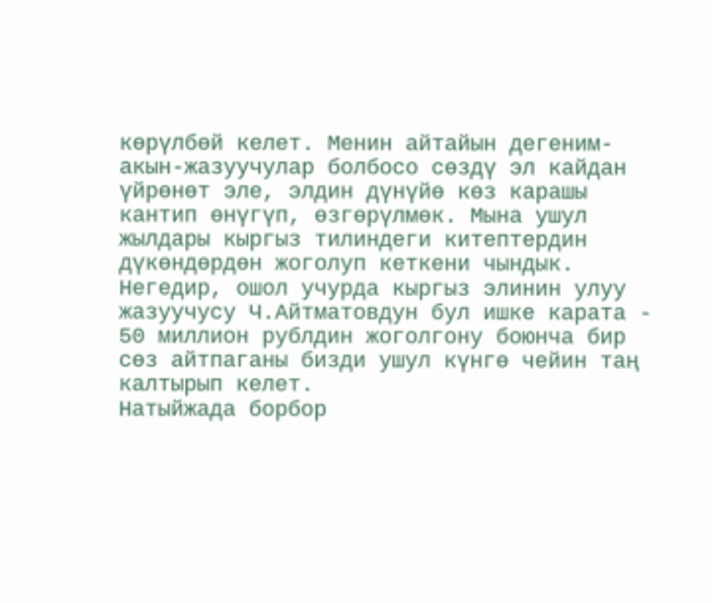көрүлбөй келет. Менин айтайын дегеним- акын-жазуучулар болбосо сөздү эл кайдан үйрөнөт эле, элдин дүнүйө көз карашы кантип өнүгүп, өзгөрүлмөк. Мына ушул жылдары кыргыз тилиндеги китептердин дүкөндөрдөн жоголуп кеткени чындык. Негедир, ошол учурда кыргыз элинин улуу жазуучусу Ч.Айтматовдун бул ишке карата - 50 миллион рублдин жоголгону боюнча бир сөз айтпаганы бизди ушул күнгө чейин таң калтырып келет.
Натыйжада борбор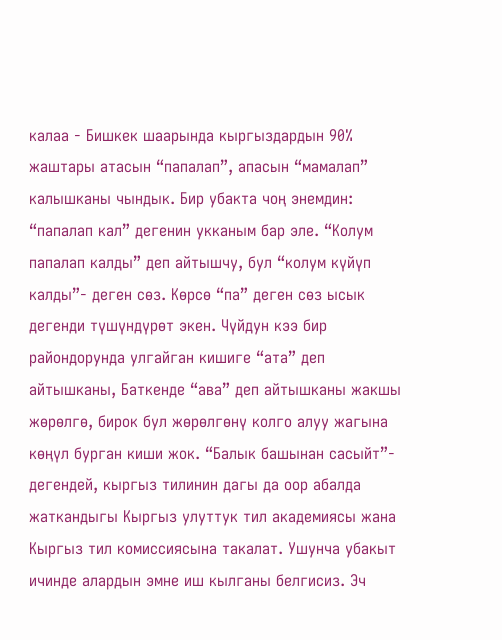калаа - Бишкек шаарында кыргыздардын 90% жаштары атасын “папалап”, апасын “мамалап” калышканы чындык. Бир убакта чоң энемдин: “папалап кал” дегенин укканым бар эле. “Колум папалап калды” деп айтышчу, бул “колум күйүп калды”- деген сөз. Көрсө “па” деген сөз ысык дегенди түшүндүрөт экен. Чүйдун кээ бир райондорунда улгайган кишиге “ата” деп айтышканы, Баткенде “ава” деп айтышканы жакшы жөрөлгө, бирок бул жөрөлгөнү колго алуу жагына көңүл бурган киши жок. “Балык башынан сасыйт”- дегендей, кыргыз тилинин дагы да оор абалда жаткандыгы Кыргыз улуттук тил академиясы жана Кыргыз тил комиссиясына такалат. Ушунча убакыт ичинде алардын эмне иш кылганы белгисиз. Эч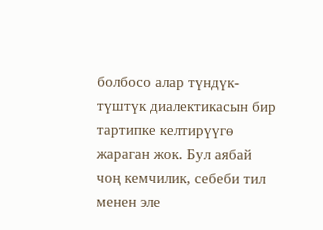болбосо алар түндүк-түштүк диалектикасын бир тартипке келтирүүгө жараган жок. Бул аябай чоң кемчилик, себеби тил менен эле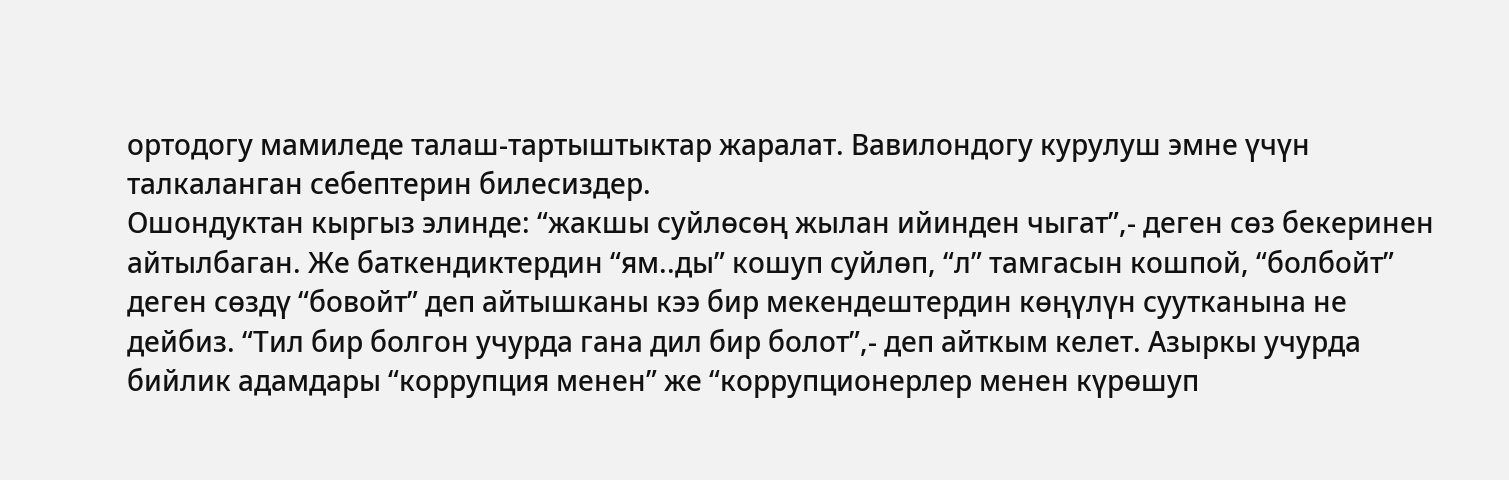ортодогу мамиледе талаш-тартыштыктар жаралат. Вавилондогу курулуш эмне үчүн талкаланган себептерин билесиздер.
Ошондуктан кыргыз элинде: “жакшы суйлөсөң жылан ийинден чыгат”,- деген сөз бекеринен айтылбаган. Же баткендиктердин “ям..ды” кошуп суйлөп, “л” тамгасын кошпой, “болбойт” деген сөздү “бовойт” деп айтышканы кээ бир мекендештердин көңүлүн суутканына не дейбиз. “Тил бир болгон учурда гана дил бир болот”,- деп айткым келет. Азыркы учурда бийлик адамдары “коррупция менен” же “коррупционерлер менен күрөшуп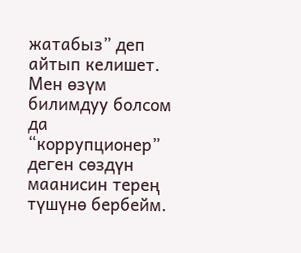жатабыз” деп айтып келишет. Мен өзүм билимдуу болсом да “коррупционер” деген сөздүн маанисин терең түшүнө бербейм.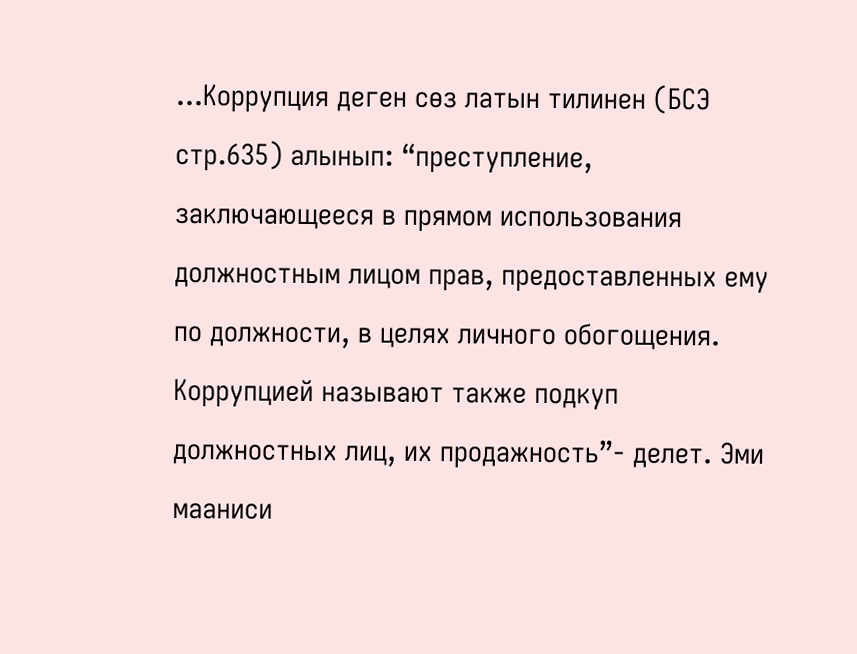...Коррупция деген сөз латын тилинен (БСЭ стр.635) алынып: “преступление, заключающееся в прямом использования должностным лицом прав, предоставленных ему по должности, в целях личного обогощения. Коррупцией называют также подкуп должностных лиц, их продажность”- делет. Эми мааниси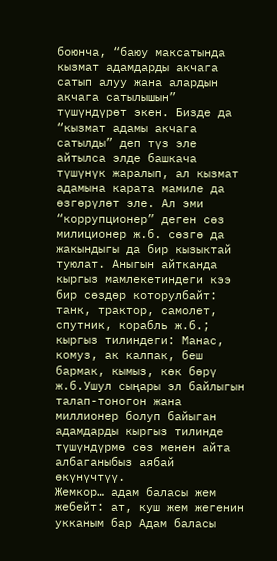боюнча, “баюу максатында кызмат адамдарды акчага сатып алуу жана алардын акчага сатылышын” түшүндүрөт экен. Бизде да “кызмат адамы акчага сатылды” деп түз эле айтылса элде башкача түшүнүк жаралып, ал кызмат адамына карата мамиле да өзгөрүлөт эле. Ал эми “коррупционер” деген сөз милиционер ж.б. сөзгө да жакындыгы да бир кызыктай туюлат. Аныгын айтканда кыргыз мамлекетиндеги кээ бир сөздөр которулбайт: танк, трактор, самолет, спутник, корабль ж.б.; кыргыз тилиндеги: Манас, комуз, ак калпак, беш бармак, кымыз, көк бөрү ж.б.Ушул сыңары эл байлыгын талап-тоногон жана миллионер болуп байыган адамдарды кыргыз тилинде түшүндүрмө сөз менен айта албаганыбыз аябай өкүнүчтүү.
Жемкор… адам баласы жем жебейт: ат, куш жем жегенин укканым бар Адам баласы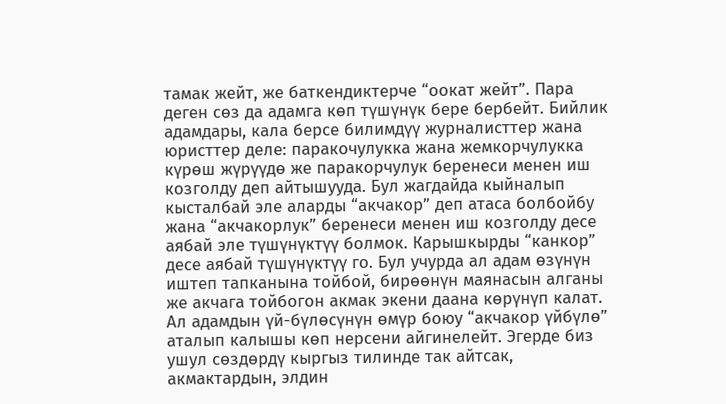тамак жейт, же баткендиктерче “оокат жейт”. Пара деген сөз да адамга көп түшүнүк бере бербейт. Бийлик адамдары, кала берсе билимдүү журналисттер жана юристтер деле: паракочулукка жана жемкорчулукка күрөш жүрүүдө же паракорчулук беренеси менен иш козголду деп айтышууда. Бул жагдайда кыйналып кысталбай эле аларды “акчакор” деп атаса болбойбу жана “акчакорлук” беренеси менен иш козголду десе аябай эле түшүнүктүү болмок. Карышкырды “канкор” десе аябай түшүнүктүү го. Бул учурда ал адам өзүнүн иштеп тапканына тойбой, бирөөнүн маянасын алганы же акчага тойбогон акмак экени даана көрүнүп калат. Ал адамдын үй-бүлөсүнүн өмүр боюу “акчакор үйбүлө” аталып калышы көп нерсени айгинелейт. Эгерде биз ушул сөздөрдү кыргыз тилинде так айтсак, акмактардын, элдин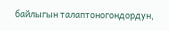байлыгын талаптоногондордун,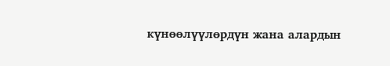күнөөлүүлөрдүн жана алардын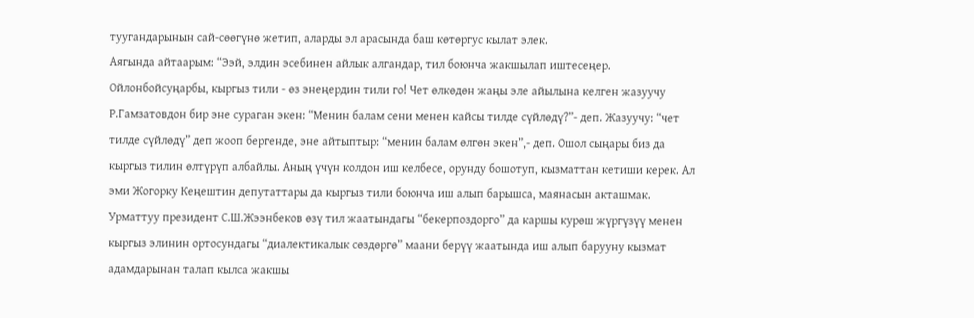туугандарынын сай-сөөгүнө жетип, аларды эл арасында баш көтөргус кылат элек.
Аягында айтаарым: “Ээй, элдин эсебинен айлык алгандар, тил боюнча жакшылап иштесеңер. Ойлонбойсуңарбы, кыргыз тили - өз энеңердин тили го! Чет өлкөдөн жаңы эле айылына келген жазуучу Р.Гамзатовдон бир эне сураган экен: “Менин балам сени менен кайсы тилде сүйлөдү?”- деп. Жазуучу: “чет тилде сүйлөдү” деп жооп бергенде, эне айтыптыр: “менин балам өлгөн экен”,- деп. Ошол сыңары биз да кыргыз тилин өлтүрүп албайлы. Аның үчүн колдон иш келбесе, орунду бошотуп, кызматтан кетиши керек. Ал эми Жогорку Кеңештин депутаттары да кыргыз тили боюнча иш алып барышса, маянасын акташмак.
Урматтуу президент С.Ш.Жээнбеков өзү тил жаатындагы “бекерпоздорго” да каршы курөш жүргүзүү менен кыргыз элинин ортосундагы “диалектикалык сөздөргө” маани берүү жаатында иш алып барууну кызмат адамдарынан талап кылса жакшы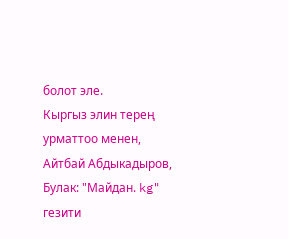болот эле.
Кыргыз элин терең урматтоо менен, Айтбай Абдыкадыров, Булак: "Майдан. kg" гезити